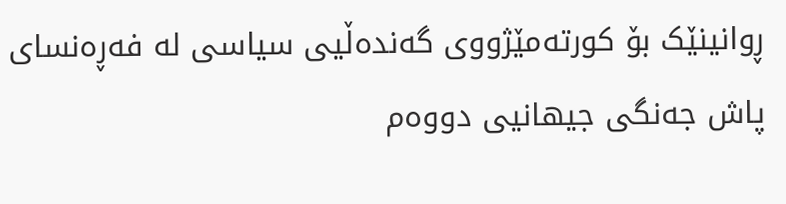ڕوانینێک بۆ کورتەمێژووی گەندەڵیی سیاسی لە فەڕەنسای پاش جه‌نگی جیهانیی دووه‌م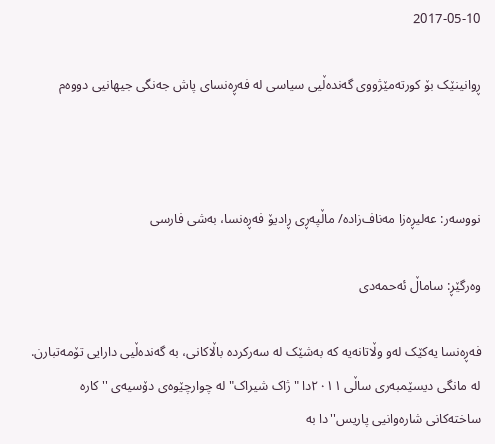2017-05-10

ڕوانینێک بۆ کورتەمێژووی گەندەڵیی سیاسی لە فەڕەنسای پاش جه‌نگی جیهانیی دووه‌م



نووسەر: عەلیڕەزا مەناف‌زادە/ ماڵپەڕی ڕادیۆ فەڕەنسا، بەشی فارسی

وەرگێڕ: ساماڵ ئەحمەدی

فەڕەنسا یەکێک لەو وڵاتانەیە کە بەشێک لە سه‌ركرده‌ باڵاکانی، بە گەندەڵیی دارایی تۆمەتبارن. لە مانگی دیسێمبه‌ری ساڵی ٢٠١١دا "ژاک شیراک" لە چوارچێوەی دۆسیەی ''کارە ساختەکانی شارەوانیی پاریس''دا بە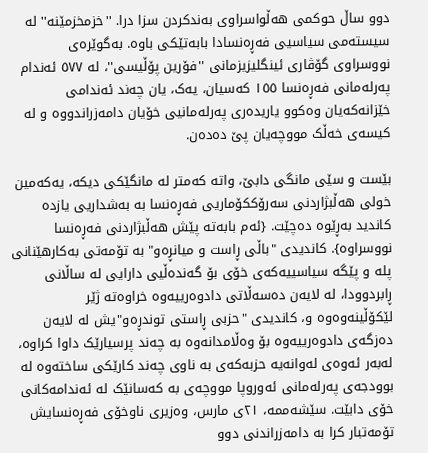دوو ساڵ حوکمی هەڵواسراوی به‌ندكردن سزا درا. ''خزمخزمێنە'' لە سیستەمی سیاسیی فەڕەنسادا بابەتێکی باوە. بەگوێرەی نووسراوی گۆڤاری ئینگلیزیزمانی ''فۆرین پۆڵیسی''، لە ٥٧٧ ئەندام پەرلەمانی فەڕەنسا ١٥٥ کەسیان، یەک، یان چەند ئەندامی خێزانەکەیان وەکوو یاریدەری پەرلەمانیی خۆیان دامەزراندووە و لە کیسەی خەڵک مووچەیان پێ دەدەن.

بێست و سێی مانگی دابێ، واتە کەمتر لە مانگێکی دیکە، یەکەمین خولی هەڵبژاردنی سەرۆککۆماریی فەڕەنسا بە بەشداریی یازدە کاندید بەڕێوە دەچێت. {ئەم بابەتە پێش هەڵبژاردنی فەڕەنسا نووسراوە}. کاندیدی "باڵی ڕاست و میانڕه‌و" بە تۆمەتی بەکارهێنانی پلە و پێگە سیاسییەکەی خۆی بۆ گەندەڵیی دارایی لە ساڵانی ڕابردوودا، لە لایەن دەسەڵاتی دادوەرییەوە خراوەتە ژێر لێکۆڵینەوەوە و، کاندیدی "حزبی ڕاستی توندڕه‌و"یش لە لایەن دەزگه‌ی دادوەرییەوە بۆ وەڵامدانەوە بە چەند پرسیارێک داوا کراوە، لەبەر ئەوەی لەوانەیە حزبەکەی بە ناوی چەند کارێکی ساختەوە لە بوودجەی پەرلەمانی ئەوروپا مووچەی بە کەسانێک لە ئەندامەکانی خۆی دابێت. سێشەممە، ٢١ی مارس، وەزیری ناوخۆی فەڕەنسایش تۆمەتبار کرا بە دامەزراندنی دوو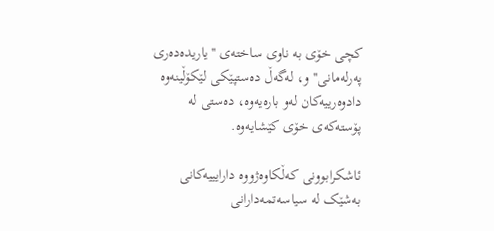کچی خۆی بە ناوی ساختەی ''یاریدەدەری پەرلەمانی'' و، لەگەڵ دەستپێکی لێکۆڵینەوە دادوەرییەکان لەو بارەیەوە، دەستی لە پۆستەکەی خۆی کێشایەوە.

ئاشکرابوونی کەڵکاوەژووە دارایییەکانی بەشێک لە سیاسەتمەدارانی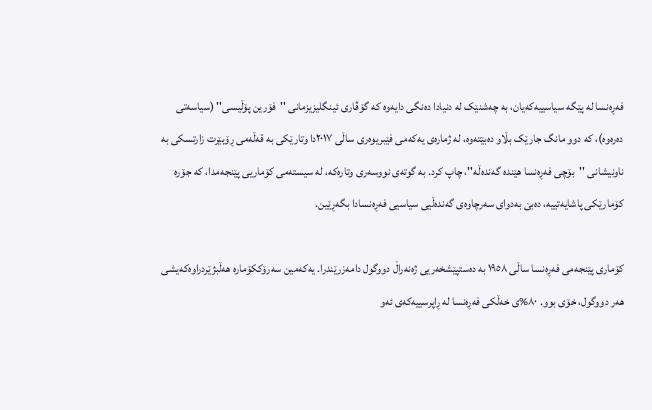فەڕەنسا لە پێگە سیاسییەکەیان، بە چەشنێک لە دنیادا دەنگی دایەوە کە گۆڤاری ئینگلیزیزمانی ''فۆرین پۆڵیسی'' (سیاسەتی دەرەوه‌)، کە دوو مانگ جارێک بڵاو دەبێتەوە، لە ژمارەی یەکەمی فێبریوەری ساڵی ٢٠١٧دا وتارێکی بە قەڵەمی ڕۆبێرت زارتسکی به‌ ناونیشانی ''بۆچی فەڕەنسا هێندە گەندەڵە''، چاپ کرد. بە گوتەی نووسەری وتارەکە، لە سیستەمی کۆماریی پێنجەمدا، کە جۆرە کۆمارێکی پاشایەتییە، دەبێ به‌دوای سەرچاوەی گەندەڵیی سیاسیی فەڕەنسادا بگەڕێین.

کۆماری پێنجەمی فەڕەنسا ساڵی ١٩٥٨ بە دەستپێشخەریی ژەنەراڵ دووگول دامەزرێندرا. یەکەمین سەرۆککۆمارە هەڵبژێردراوەکەیشی هەر دووگول، خۆی بوو. ٨٠%ی خەڵکی فەڕەنسا لە ڕاپرسییەکەی ئەو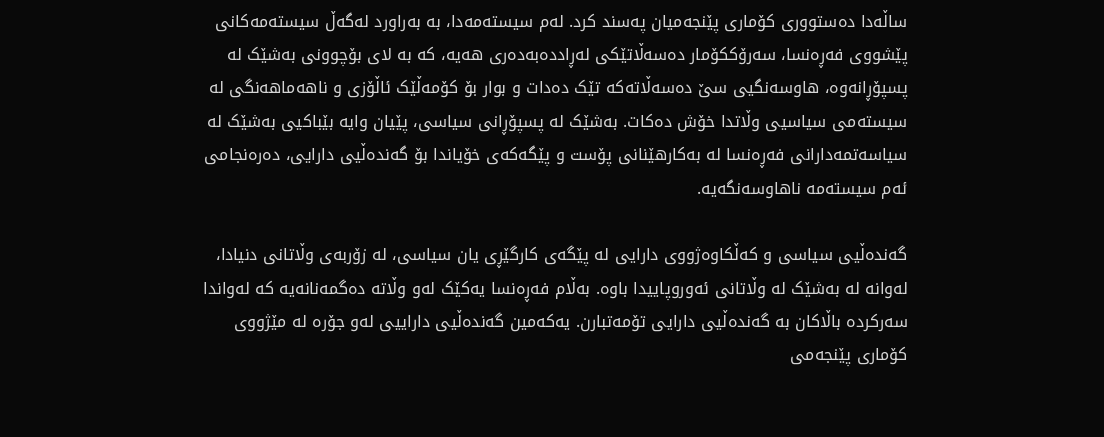ساڵەدا دەستووری کۆماری پێنجەمیان پەسند کرد. لەم سیستەمەدا، بە بەراورد لەگەڵ سیستەمەکانی پێشووی فەڕەنسا، سەرۆککۆمار دەسەڵاتێکی لەڕاددەبەدەری هەیە، کە بە لای بۆچوونی بەشێک لە پسپۆڕانەوە، هاوسەنگیی سێ دەسەڵاتەکە تێک دەدات و بوار بۆ کۆمەڵێک ئاڵۆزی و ناهەماهەنگی لە سیستەمی سیاسیی وڵاتدا خۆش دەکات. بەشێک لە پسپۆڕانی سیاسی، پێیان وایە بێباکیی بەشێک لە سیاسەتمەدارانی فەڕەنسا لە بەکارهێنانی پۆست و پێگەکەی خۆیاندا بۆ گەندەڵیی دارایی، دەرەنجامی ئەم سیستەمە ناهاوسەنگەیە.

گەندەڵیی سیاسی و کەڵکاوەژووی دارایی لە پێگەی کارگێڕی یان سیاسی، لە زۆربەی وڵاتانی دنیادا، لەوانە لە بەشێک لە وڵاتانی ئەوروپاییدا باوە. بەڵام فەڕەنسا یەکێک لەو وڵاته‌ دەگمەنانه‌یە کە له‌واندا سه‌ركرده‌ باڵاكان بە گەندەڵیی دارایی تۆمەتبارن. یەکەمین گەندەڵیی داراییی لەو جۆرە لە مێژووی کۆماری پێنجەمی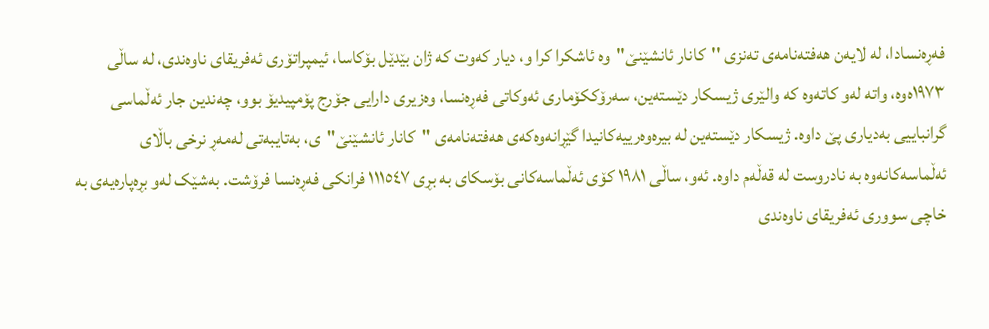فەڕەنسادا، لە لایەن هەفتەنامەی ته‌نزی ''کانار ئانشێنێ''وە ئاشکرا کرا و، دیار کەوت کە ژان بێدێل بۆکاسا، ئیمپراتۆری ئەفریقای ناوەندی، لە ساڵی ١٩٧٣ەوە، واتە لەو کاتەوە کە والێری ژیسکار دێستەین، سەرۆککۆماری ئه‌وكاتی فەڕەنسا، وەزیری دارایی جۆرج پۆمپیدیۆ بوو، چەندین جار ئەڵماسی گرانباییی بەدیاری پێ داوە. ژیسکار دێستەین لە بیرەوەرییەکانیدا گێڕانەوەکەی هەفتەنامەی ''کانار ئانشێنێ''ی، بەتایبەتی لەمەڕ نرخی باڵای ئەڵماسەکانەوە بە نادروست لە قەڵەم داوە. ئەو، ساڵی ١٩٨١ کۆی ئەڵماسەکانی بۆسکای بە بڕی ١١١٥٤٧ فرانکی فەڕەنسا فرۆشت. بەشێک لەو بڕەپارەیەی بە خاچی سووری ئەفریقای ناوەندی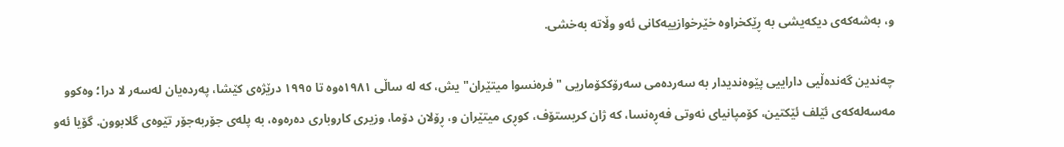و، بەشەکەی دیکەیشی بە ڕێکخراوە خێرخوازییەکانی ئەو وڵاتە بەخشی.

چەندین گەندەڵیی داراییی پێوەندیدار بە سەردەمی سەرۆککۆماریی "فرەنسوا میتێران"یش، کە لە ساڵی ١٩٨١ەوە تا ١٩٩٥ درێژەی کێشا، پەردەیان لەسەر لا درا؛ وەکوو مەسەلەکەی ئێلف ئێکتین، کۆمپانیای نەوتی فەڕەنسا، کە ژان کریستۆف، کوڕی میتێران و، ڕۆلان دۆما، وزیری کاروباری دەرەوە، بە پلەی جۆربەجۆر تێوەی گلابوون. گۆیا ئەو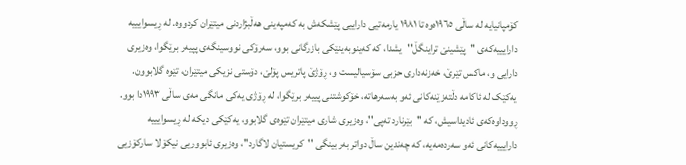کۆمپانیایە لە ساڵی ١٩٦٥ەوە تا ١٩٨١ یارمەتیی داراییی پێشکەش بە کەمپەینی هەڵبژاردنی میتێران کردووە. لە ڕیسوایییە دارایییەکەی ''پێشینێ تراینگڵ''یشدا، کە کەینوبەینێکی بازرگانی بوو، سەرۆکی نووسینگەی پپیەر برێگوا، وەزیری دارایی و، ماکس تێرێ، خەزنەداری حزبی سۆسیالیست و، ڕۆژێ پاتریس پۆلێ، دۆستی نزیکی میتێران، تێوە گلابوون. یەکێک لە ئاكامه‌ دڵتەزێنەکانی ئەو بەسەرهاتە، خۆکوشتنی پییەر برێگوا، لە ڕۆژی یەکی مانگی مەی ساڵی ١٩٩٣دا بوو. ڕووداوەکەی ئادیداسیش، کە ''بێرنارد تەپی''، وەزیری شاری میتێران تێوەی گلابوو، یەکێکی دیکە لە ڕیسوایییە دارایییەکانی ئەو سەردەمەیە، کە چەندین ساڵ دواتر بەربینگی ''کریستیان لاگارد''، وەزیری ئابووریی نیکۆلا سارکۆزیی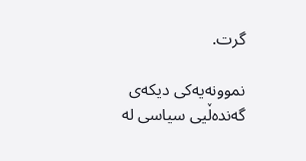گرت.

نموونەیەکی دیکەی گەندەڵیی سیاسی لە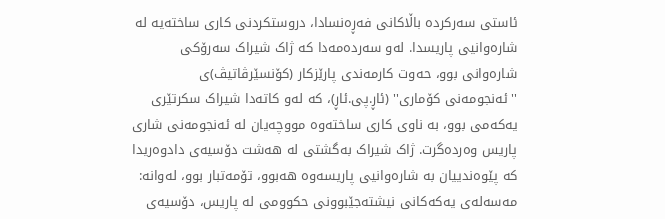ئاستی سه‌ركرده‌ باڵاكانی فەڕەنسادا، دروستکردنی کاری ساختەیە لە شارەوانیی پاریسدا. لەو سەردەمەدا کە ژاک شیراک سەرۆکی شارەوانی بوو، حەوت کارمەندی پارێزکار (كۆنسێرڤاتیڤ)ی ''ئەنجومەنی کۆماری'' (ئاڕ.پی.ئاڕ)، کە لەو کاتەدا شیراک سکرتێری یەکەمی بوو، بە ناوی کاری ساختەوە مووچەیان لە ئەنجومەنی شاری پاریس وەردەگرت. ژاک شیراک بەگشتی لە هەشت دۆسیەی دادوەریدا کە پێوەندییان بە شارەوانیی پاریسەوە هەبوو، تۆمەتبار بوو، لەوانە: مەسەلەی یەکەکانی نیشتەجێبوونی حكوومی لە پاریس، دۆسیەی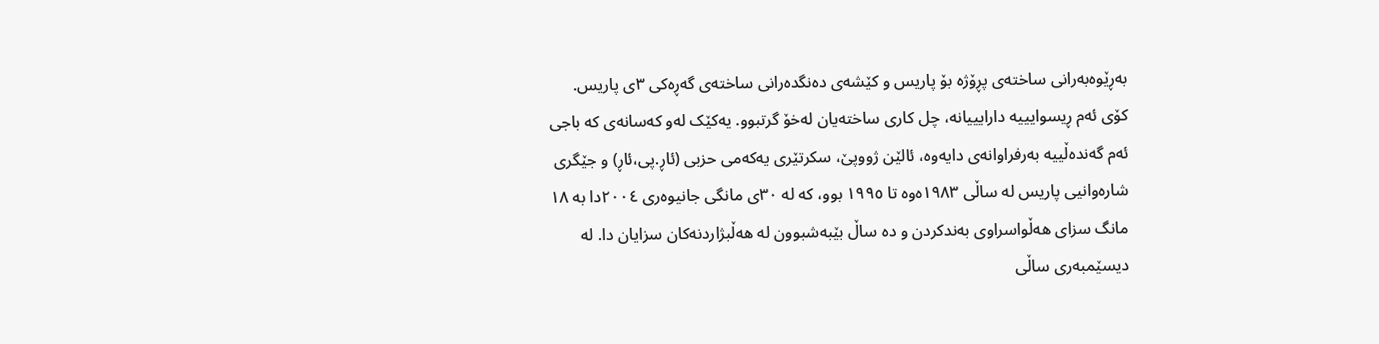بەڕێوەبەرانی ساختەی پڕۆژە بۆ پاریس و کێشەی دەنگدەرانی ساختەی گەڕەکی ٣ی پاریس. کۆی ئەم ڕیسوایییە دارایییانە، چل کاری ساختەیان لەخۆ گرتبوو. یەکێک لەو کەسانەی کە باجی ئەم گەندەڵییە بەرفراوانەی دایەوە، ئالێن ژووپێ، سکرتێری یەکەمی حزبی (ئاڕ.پی،ئاڕ) و جێگری شارەوانیی پاریس لە ساڵی ١٩٨٣ەوە تا ١٩٩٥ بوو، کە لە ٣٠ی مانگی جانیوەری ٢٠٠٤دا بە ١٨ مانگ سزای هەڵواسراوی به‌ندكردن و دە ساڵ بێبەشبوون لە هەڵبژاردنەکان سزایان دا. لە دیسێمبه‌ری ساڵی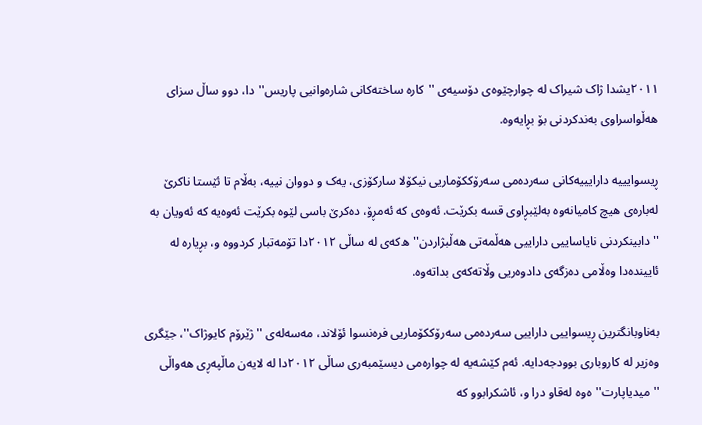٢٠١١یشدا ژاک شیراک لە چوارچێوەی دۆسیەی ''کارە ساختەکانی شارەوانیی پاریس''دا، دوو ساڵ سزای هەڵواسراوی به‌ندكردنی بۆ بڕایەوە.

ڕیسوایییە دارایییەکانی سەردەمی سەرۆککۆماریی نیکۆلا سارکۆزی، یەک و دووان نییە، بەڵام تا ئێستا ناکرێ لەبارەی هیچ کامیانەوە بەلێبڕاوی قسە بکرێت. ئەوەی کە ئەمڕۆ، دەکرێ باسی لێوە بکرێت ئەوەیە کە ئەویان بە ''دابینکردنی نایاساییی داراییی هەڵمەتی هەڵبژاردن''ه‌كه‌ی لە ساڵی ٢٠١٢دا تۆمەتبار کردووە و، بڕیارە لە ئاییندەدا وەڵامی دەزگه‌ی دادوەریی وڵاتەکەی بداته‌وه‌.

بەناوبانگترین ڕیسواییی داراییی سەردەمی سەرۆککۆماریی فرەنسوا ئۆلاند، مەسەلەی ''ژێرۆم کایوژاک''، جێگری وەزیر لە کاروباری بوودجەدایە. ئەم کێشەیە لە چوارەمی دیسێمبه‌ری ساڵی ٢٠١٢دا لە لایەن ماڵپەڕی هەواڵی ''میدیاپارت''ەوە لەقاو درا و، ئاشکرابوو کە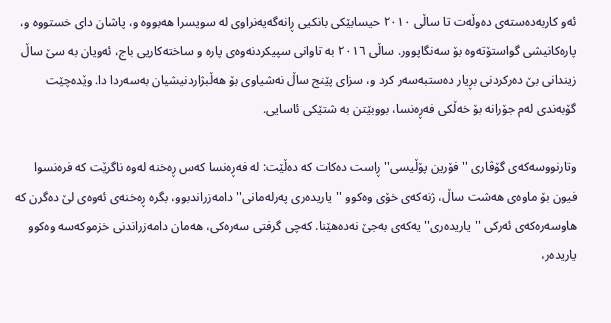ئەو کاربەدەستەی دەوڵەت تا ساڵی ٢٠١٠ حیسابێکی بانکیی ڕانەگەیەنراوی لە سویسرا هەبووە و، پاشان دای خستووه‌ و، پارەکانیشی گواستۆته‌وه‌ بۆ سەنگاپوور. ساڵی ٢٠١٦ بە تاوانی سپیکردنەوەی پارە و ساخته‌كاریی باج، ئەویان بە سێ ساڵ زیندانی بێ دەرکردنی بڕیار دەستبەسەر کرد و، سزای پێنج ساڵ نەشیاوی بۆ هەڵبژاردنیشیان بەسەردا دا. وێدەچێت گۆبەندی لەم جۆرانە بۆ خەڵکی فەڕەنسا، بووبێتن بە شتێکی ئاسایی.

وتارنووسەکەی گۆڤاری ''فۆرین پۆڵیسی'' ڕاست ده‌كات كه‌ دەڵێت: لە فەڕەنسا كه‌س ڕەخنە لەوە ناگرێت کە فرەنسوا فیون بۆ ماوەی هەشت ساڵ، ژنەکەی خۆی وەکوو ''یاریدەری پەرلەمانی'' دامەزراندبوو، بگرە ڕەخنەی ئەوەی لێ دەگرن کە هاوسەرەکەی ئەرکی ''یاریدەری''یەکەی بەجێ نەدەهێنا. کەچی گرفتی سەرەکی، هەمان دامەزراندنی خزموکەسه‌ وەکوو یاریدەر،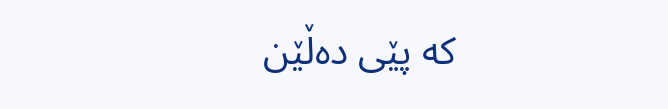کە پێی دەڵێن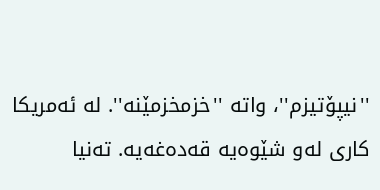''نیپۆتیزم''، واتە ''خزمخزمێنە''. لە ئەمریکا کاری لەو شێوەیە قەدەغەیە. تەنیا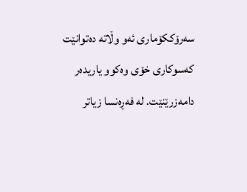سەرۆککۆماری ئەو وڵاتە دەتوانێت کەسوکاری خۆی وەکوو یاریدەر دامەزرێنێت. لە فەڕەنسا زیاتر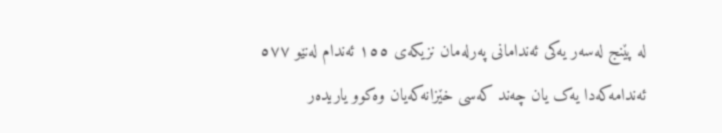لە پێنج لەسەر یەکی ئەندامانی پەرلەمان نزیکەی ١٥٥ ئەندام لەنێو ٥٧٧ ئەندامەکەدا یەک یان چەند کەسی خێزانەکەیان وەکوو یاریدەر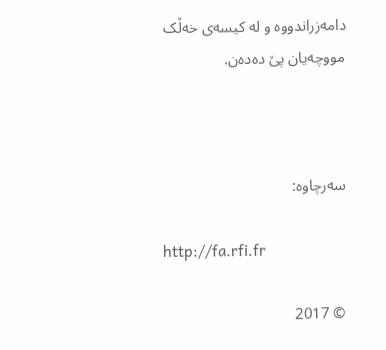دامەزراندووە و لە کیسەی خەڵک مووچەیان پێ دەدەن.



سەرچاوە:

http://fa.rfi.fr

© 2017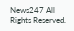News247 All Rights Reserved.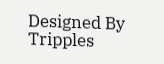Designed By Tripples